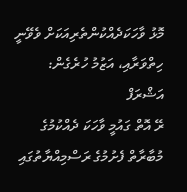މޮޅު ވާހަކަދެއްކުންތެރިއަކަށް ވެވޭނީ ހިތްވަރާއި، އަޒުމު ހުރެގެން: އަޝްރަފް
ރޭ އޮތް ގައުމީ ވާހަކަ ދެއްކުމުގެ މުބާރާތް ފެށުމުގެ ރަސްމިއްޔާތުގައި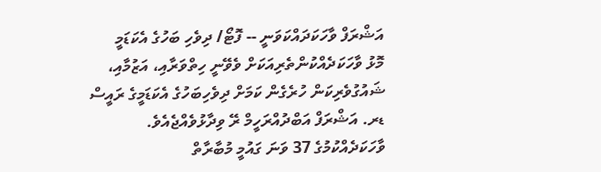އަޝްރަފް ވާހަކަދައްކަވަނީ -- ފޮޓޯ/ ދިވެހި ބަހުގެ އެކަޑަމީ
މޮޅު ވާހަކަދެއްކުންތެރިއަކަށް ވެވޭނީ ހިތްވަރާއި، އަޒުމާއި، ޝައުގުވެރިކަން ހުރެގެން ކަމަށް ދިވެހިބަހުގެ އެކަޑަމީގެ ރައީސް ޑރ. އަޝްރަފް އަބްދުއްރަހީމް ރޭ ވިދާޅުވެއްޖެއެވެ.
ވާހަކަދެއްކުމުގެ 37 ވަނަ ގައުމީ މުބާރާތް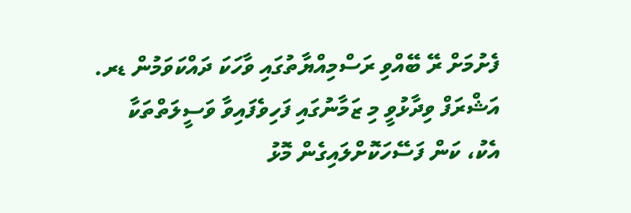ފެށުމަށް ރޭ ބޭއްވި ރަސްމިއްޔާތުގައި ވާހަކަ ދައްކަވަމުން ޑރ. އަޝްރަފް ވިދާޅުވީ މި ޒަމާނުގައި ފަހިވެފައިވާ ވަސީލަތްތަކާ އެކު، ކަން ފަސޭހަކޮށްލައިގެން މޮޅު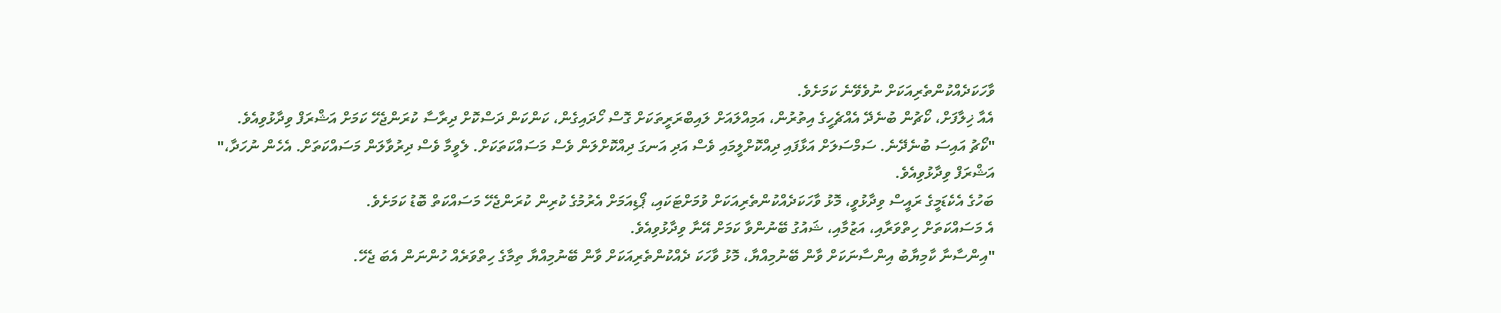ވާހަކަދެއްކުންތެރިއަކަށް ނުވެވޭނެ ކަމަށެވެ.
އެއާ ޚިލާފަށް، ކޯޗުން ބުނެދޭ އެއްޗެހީގެ އިތުރުން، އަމިއްލައަށް ލައިބްރަރީތަކަށް ގޮސް ހޯދައިގެން، ކަންކަން ދަސްކޮށް ދިރާސާ ކުރަންޖެހޭ ކަމަށް އަޝްރަފް ވިދާޅުވިއެވެ.
"ކޯޗު އައިސަ ބުނެދޭނެ. ސަމްސަލަށް އަޅާފައި ދިއްކޮށްލީމައި ވެސް އަދި އަނގަ ދިއްކޮށްލަން ވެސް މަސައްކަތަކަށް. ލެވީމާ ވެސް ދިރުވާލަން މަސައްކަތަށް. އެހެން ނުހަދާ،" އަޝްރަފް ވިދާޅުވިއެވެ.
ބަހުގެ އެކެޑަމީގެ ރައީސް ވިދާޅުވީ، މޮޅު ވާހަކަދެއްކުންތެރިއަކަށް ވުމަށްޓަކައި، ޕޯޑިއަމަށް އެރުމުގެ ކުރިން ކުރަންޖެހޭ މަސައްކަތް ބޮޑު ކަމަށެވެ.
އެ މަސައްކަތަށް ހިތްވަރާއި، އަޒުމާއި، ޝައުގު ބޭނުންވާ ކަމަށް އޭނާ ވިދާޅުވިއެވެ.
"އިންސާނާ ކާމިޔާބު އިންސާނަކަށް ވާން ބޭނުމިއްޔާ، މޮޅު ވާހަކަ ދެއްކުންތެރިއަކަށް ވާން ބޭނުމިއްޔާ ތިމާގެ ހިތްވަރެއް ހުންނަން އެބަ ޖެހޭ.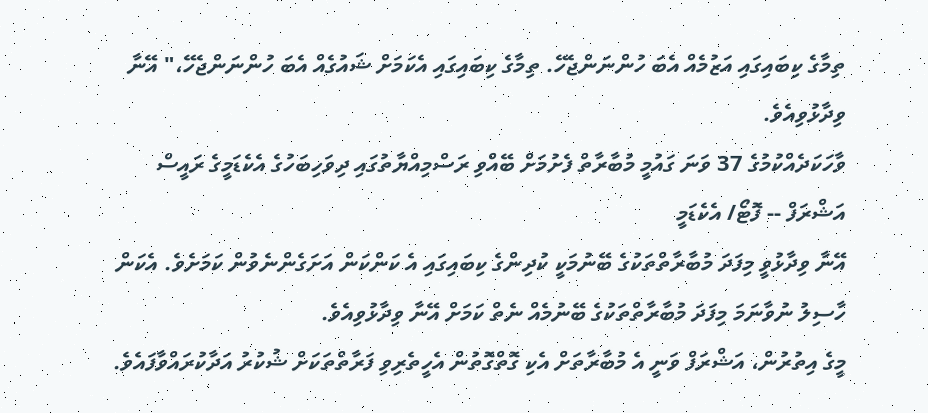ތިމާގެ ކިބައިގައި އަޒުމެއް އެބަ ހުންނަންޖެހޭ. ތިމާގެ ކިބައިގައި އެކަމަށް ޝައުގެއް އެބަ ހުންނަންޖެހޭ،" އޭނާ ވިދާޅުވިއެވެ.
ވާހަކަދެއްކުމުގެ 37 ވަނަ ގައުމީ މުބާރާތް ފެށުމަށް ބޭއްވި ރަސްމިއްޔާތުގައި ދިވަހިބަހުގެ އެކެޑަމީގެ ރައީސް އަޝްރަފް -- ފޮޓޯ/ އެކެޑަމީ
އޭނާ ވިދާޅުވީ މިފަދަ މުބާރާތްތަކުގެ ބޭނުމަކީ ކުދިންގެ ކިބައިގައި އެ ކަންކަން އަށަގެންނެވުން ކަމަށެވެ. އެކަން ހާސިލު ނުވާނަމަ މިފަދަ މުބާރާތްތަކުގެ ބޭނުމެއް ނެތް ކަމަށް އޭނާ ވިދާޅުވިއެވެ.
މީގެ އިތުރުން، އަޝްރަފް ވަނީ އެ މުބާރާތަށް އެކި ގޮތްގޮތުން އެހީތެރިވި ފަރާތްތަކަށް ޝުކުރު އަދާކުރައްވާފައެވެ.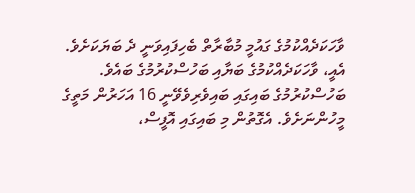ވާހަކަދެއްކުމުގެ ގައުމީ މުބާރާތް ބެހިފައިވަނީ ދެ ބަޔަކަށެވެ. އެއީ، ވާހަކަދެއްކުމުގެ ބަޔާއި ބަހުސްކުރުމުގެ ބައެވެ.
ބަހުސްކުރުމުގެ ބައިގައި ބައިވެރިވެވޭނީ 16 އަހަރުން މަތީގެ މީހުންނަށެވެ. އެގޮތުން މި ބައިގައި އޮފީސް،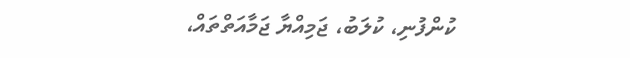ކުންފުނި، ކުލަބު، ޖަމިއްޔާ ޖަމާއަތްތައް،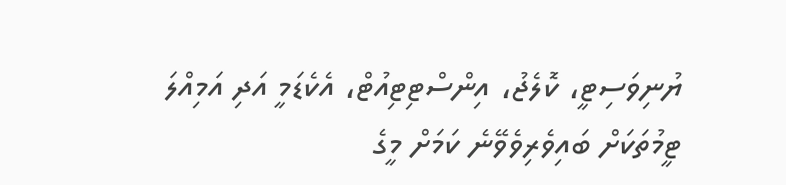ޔުނިވަސިޓީ، ކޮލެޖު، އިންސްޓިޓިއުޓް، އެކެޑަމީ އަދި އަމިއްލަ ޓީމުތަކަށް ބައިވެރިވެވޭނެ ކަމަށް މީގެ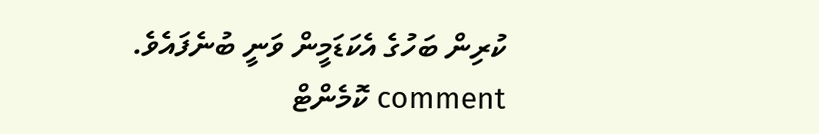ކުރިން ބަހުގެ އެކަޑަމީން ވަނީ ބުނެފައެވެ.
comment ކޮމެންޓް